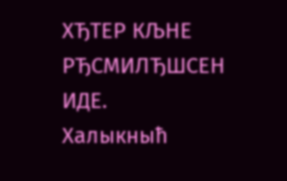ХЂТЕР КЉНЕ РЂСМИЛЂШСЕН ИДЕ.
Халыкныћ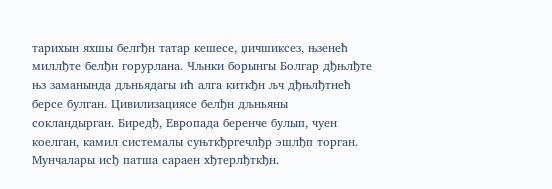тарихын яхшы белгђн татар кешесе, џичшиксез, њзенећ миллђте белђн горурлана. Чљнки борынгы Болгар дђњлђте њз заманында дљньядагы ић алга киткђн љч дђњлђтнећ берсе булган. Цивилизациясе белђн дљньяны сокландырган. Биредђ, Европада беренче булып, чуен коелган, камил системалы суњткђргечлђр эшлђп торган. Мунчалары исђ патша сараен хђтерлђткђн.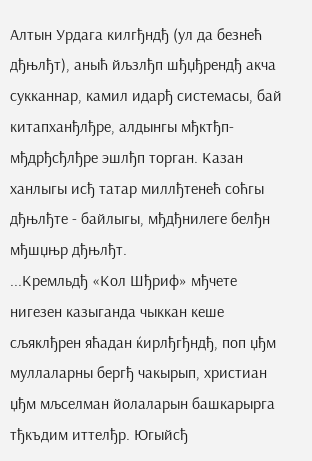Алтын Урдага килгђндђ (ул да безнећ дђњлђт), аныћ йљзлђп шђџђрендђ акча сукканнар, камил идарђ системасы, бай китапханђлђре, алдынгы мђктђп-мђдрђсђлђре эшлђп торган. Казан ханлыгы исђ татар миллђтенећ соћгы дђњлђте - байлыгы, мђдђнилеге белђн мђшџњр дђњлђт.
...Кремльдђ «Кол Шђриф» мђчете нигезен казыганда чыккан кеше сљяклђрен яћадан ќирлђгђндђ, поп џђм муллаларны бергђ чакырып, христиан џђм мљселман йолаларын башкарырга тђкъдим иттелђр. Югыйсђ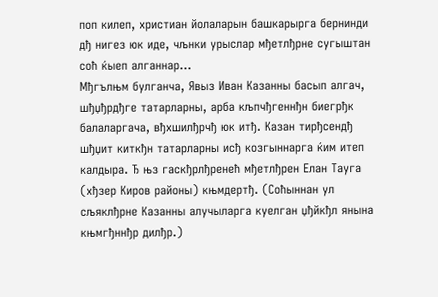поп килеп, христиан йолаларын башкарырга бернинди дђ нигез юк иде, чљнки урыслар мђетлђрне сугыштан соћ ќыеп алганнар...
Мђгълњм булганча, Явыз Иван Казанны басып алгач, шђџђрдђге татарларны, арба кљпчђгеннђн биегрђк балаларгача, вђхшилђрчђ юк итђ. Казан тирђсендђ шђџит киткђн татарларны исђ козгыннарга ќим итеп калдыра. Ђ њз гаскђрлђренећ мђетлђрен Елан Тауга (хђзер Киров районы) књмдертђ. (Соћыннан ул сљяклђрне Казанны алучыларга куелган џђйкђл янына књмгђннђр дилђр.)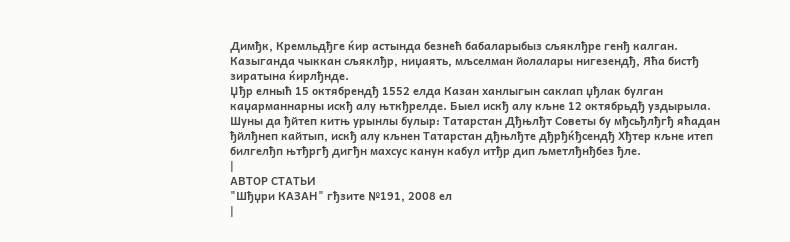Димђк, Кремльдђге ќир астында безнећ бабаларыбыз сљяклђре генђ калган. Казыганда чыккан сљяклђр, ниџаять, мљселман йолалары нигезендђ, Яћа бистђ зиратына ќирлђнде.
Џђр елныћ 15 октябрендђ 1552 елда Казан ханлыгын саклап џђлак булган каџарманнарны искђ алу њткђрелде. Быел искђ алу кљне 12 октябрьдђ уздырыла.
Шуны да ђйтеп китњ урынлы булыр: Татарстан Дђњлђт Советы бу мђсьђлђгђ яћадан ђйлђнеп кайтып, искђ алу кљнен Татарстан дђњлђте дђрђќђсендђ Хђтер кљне итеп билгелђп њтђргђ дигђн махсус канун кабул итђр дип љметлђнђбез ђле.
|
АВТОР СТАТЬИ
"Шђџри КАЗАН" гђзите №191, 2008 ел
|